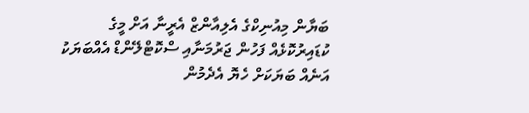ބަޔާން މިއުނިކްގެ އެލިއާންޒް އެރީނާ އަށް މީގެ ކުޑައިރުކޮޅެއް ފަހުން ޖަރުމަނާއި ސްކޮޓްލޭންޑް އެއްބަޔަކު އަނެއް ބަޔަކަށް ހެޔޮ އެދެމުން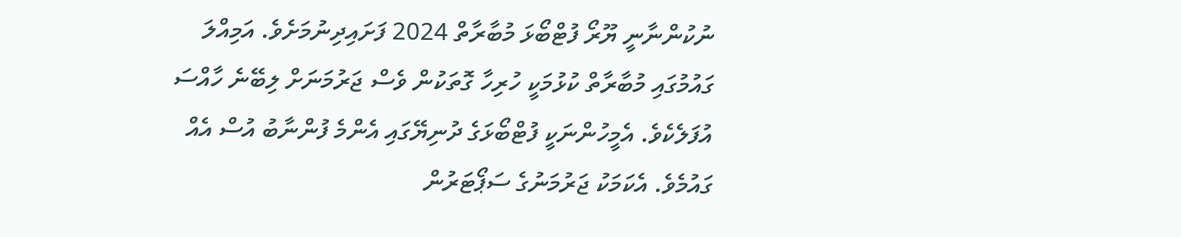ނުކުންނާނީ ޔޫރޯ ފުޓްބޯޅަ މުބާރާތް 2024 ފަށައިދިނުމަށެވެ. އަމިއްލަ ގައުމުގައި މުބާރާތް ކުޅުމަކީ ހުރިހާ ގޮތަކުން ވެސް ޖަރުމަނަށް ލިބޭނެ ހާއްސަ އުފަލެކެވެ. އެމީހުންނަކީ ފުޓްބޯޅަގެ ދުނިޔޭގައި އެންމެ ފުންނާބު އުސް އެއް ގައުމެވެ. އެކަމަކު ޖަރުމަނުގެ ސަޕޯޓަރުން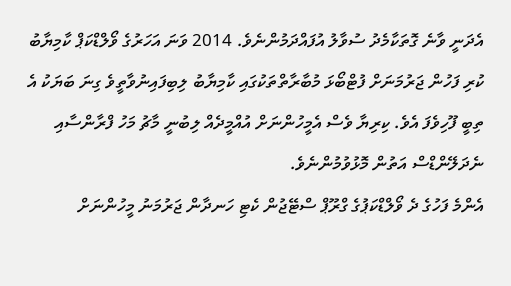އެދަނީ ވާނެ ގޮތަކާމެދު ސުވާލު އުފައްދަމުންނެވެ. 2014 ވަނަ އަހަރުގެ ވޯލްޑްކަޕް ކާމިޔާބު ކުރި ފަހުން ޖަރުމަނަށް ފުޓްބޯޅަ މުބާރާތްތަކުގައި ކާމިޔާބު ލިބިފައިނުވާތީވެ ގިނަ ބަޔަކު އެ ތިބީ ފޫހިވެފަ އެވެ. ކިރިޔާ ވެސް އެމީހުންނަށް އުއްމީދެއް ލިބުނީ މާޗު މަހު ފްރާންސާއި ނެދަލޭންޑްސް އަތުން މޮޅުވުމުންނެވެ.
އެންމެ ފަހުގެ ދެ ވޯލްޑްކަޕުގެ ގްރޫޕް ސްޓޭޖުން ކެޓި ހަނދާން ޖަރުމަނު މީހުންނަށް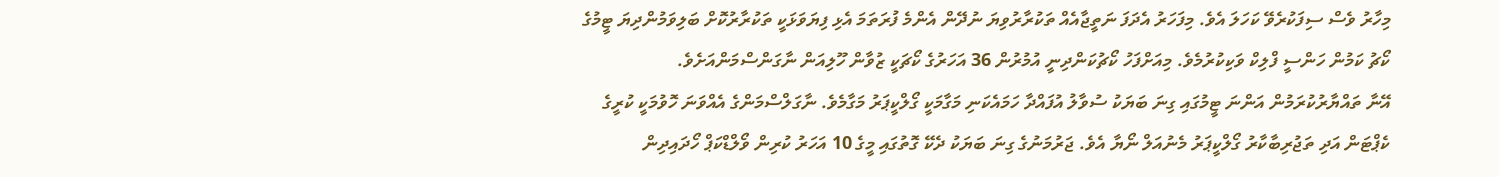މިހާރު ވެސް ސިފަކުރެވޭ ކަހަލަ އެވެ. މިފަހަރު އެދަފަ ނަތީޖާއެއް ތަކުރާރުވިޔަ ނުދޭން އެންމެ ފުރަތަމަ އެޅި ފިޔަވަޅަކީ ތަކުރާރުކޮށް ބަލިވަމުންދިޔަ ޓީމުގެ ކޯޗު ކަމުން ހަންސީ ފްލިކް ވަކިކުރުމެވެ. މިއަށްފަހު ކޯޗުކަންދިނީ އުމުރުން 36 އަހަރުގެ ކޯޗަކީ ޒުވާން ހޫލިއަން ނާގަންސްމަންއަށެވެ.
އޭނާ ތައްޔާރުކުރަމުން އަންނަ ޓީމުގައި ގިނަ ބަޔަކު ސުވާލު އުފައްދާ ހަމައެކަނި މަގާމަކީ ގޯލްކީޕަރު މަގާމެވެ. ނާގަލްސްމަންގެ އެއްވަނަ ހޮވުމަކީ ކުރީގެ ކެޕްޓަން އަދި ތަޖުރިބާކާރު ގޯލްކީޕަރު މެނުއަލް ނޯޔާ އެވެ. ޖަރުމަނުގެ ގިނަ ބަޔަކު ދެކޭ ގޮތުގައި މީގެ 10 އަހަރު ކުރިން ވޯލްޑްކަޕް ހޯދައިދިން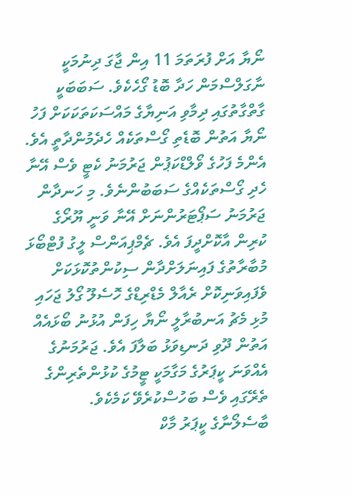ނޯޔާ އަށް ފުރަތަމަ 11 އިން ޖާގަ ދިނުމަކީ ނާގަލްސްމަން ހަދާ ބޮޑު ގޯހެކެވެ. ސަބަބަކީ ގާތްގާތުގައި ދިމާވި އަނިޔާގެ މައްސަކަތަކަކަށް ފަހު ނޯޔާ އަތުން ބޮޑެތި ގޯސްތަކެއް ހެދެމުންދާތީ އެވެ. އެންމެ ފަހުގެ ވޯލްޑްކަޕުން ޖަރުމަނު ކެޓީ ވެސް އޭނާ ހެދި ގޯސްތަކެއްގެ ސަބަބުންނެވެ. މި ހަނދާން ޖަރުމަނު ސަޕޯޓަރުންނަށް އޭނާ ވަނީ ޔޫރޯގެ ކުރިން އާކޮށްދީފަ އެވެ. ޗެމްޕިއަންސް ލީގު ފުޓްބޯޅަ މުބާރާތުގެ ފައިނަލަށްދާން ސިކުންތުކޮޅަކަށް ވެފައިވަނިކޮށް ރެއާލް މެޑްރިޑްގެ ހޮސެލޫ ގޯލު ޖަހައި މުޅި މެޗު އަނބުރާލީ ނޯޔާ ހިފަން އުޅުނު ބޯޅައެއް އަތުން ދޫވި ދަނޑިވަޅު ބަލާފަ އެވެ. ޖަރުމަނުގެ އެއްވަނަ ކީޕަރުގެ މަގާމަކީ ޓީމުގެ ކުޅުންތެރިންގެ ތެރޭގައި ވެސް ބަހުސްކުރެވޭ ކަމެކެވެ. ބާސެލޯނާގެ ކީޕަރު މާކް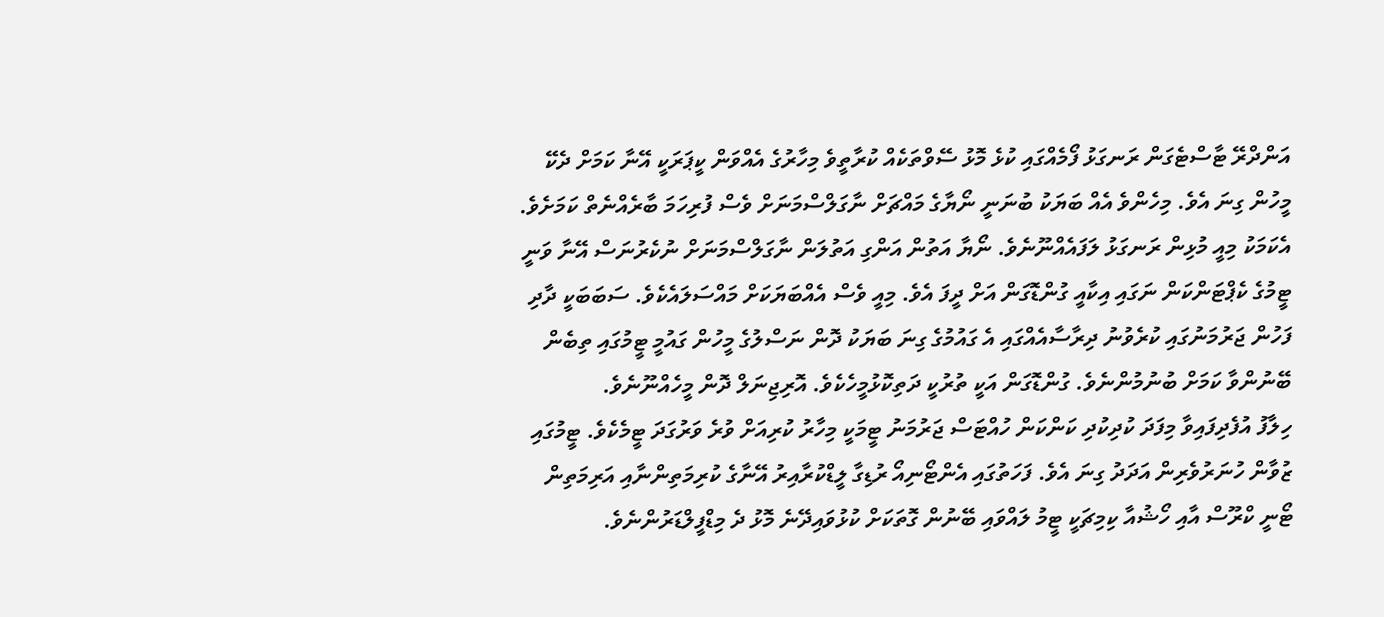އަންދްރޭ ޓާސްޓެގަން ރަނގަޅު ފޯމެއްގައި ކުޅެ މޮޅު ސޭވްތަކެއް ކުރާތީވެ މިހާރުގެ އެއްވަން ކީޕަރަކީ އޭނާ ކަމަށް ދެކޭ މީހުން ގިނަ އެވެ. މިހެންވެ އެއް ބަޔަކު ބުނަނީ ނޯޔާގެ މައްޗަށް ނާގަލްސްމަނަށް ވެސް ފުރިހަމަ ބާރެއްނެތް ކަމަށެވެ.
އެކަމަކު މިއީ މުޅިން ރަނގަޅު ލަފައެއްނޫނެވެ. ނޯޔާ އަތުން އަންގި އަތުލަން ނާގަލްސްމަނަށް ނުކެރުނަސް އޭނާ ވަނީ ޓީމުގެ ކެޕްޓަންކަން ނަގައި އިކާއީ ގުންޑޮގަން އަށް ދީފަ އެވެ. މިއީ ވެސް އެއްބަޔަކަށް މައްސަލައެކެވެ. ސަބަބަކީ ދާދި ފަހުން ޖަރުމަނުގައި ކުރެވުނު ދިރާސާއެއްގައި އެ ގައުމުގެ ގިނަ ބަޔަކު ދޮން ނަސްލުގެ މީހުން ގައުމީ ޓީމުގައި ތިބެން ބޭނުންވާ ކަމަށް ބުނުމުންނެވެ. ގުންޑޮގަން އަކީ ތުރުކީ ދަތިކޮޅުމީހެކެވެ. އޮރިޖިނަލް ދޮން މީހެއްނޫނެވެ.
ހިލާފު އުފެދިފައިވާ މިފަދަ ކުދިކުދި ކަންކަން ހުއްޓަސް ޖަރުމަނު ޓީމަކީ މިހާރު ކުރިއަށް ވުރެ ވަރުގަދަ ޓީމެކެވެ. ޓީމުގައި ޒުވާން ހުނަރުވެރިން އަދަދު ގިނަ އެވެ. ފަހަތުގައި އެންޓޯނިއޯ ރުޑިގާ ލީޑްކުރާއިރު އޭނާގެ ކުރިމަތިންނާއި އަރިމަތިން ޓޯނީ ކްރޫސް އާއި ހޯޝުއާ ކިމިޗަކީ ޓީމު ލައްވައި ބޭނުން ގޮތަކަށް ކުޅުވައިދޭނެ މޮޅު ދެ މިޑްފީލްޑަރުންނެވެ.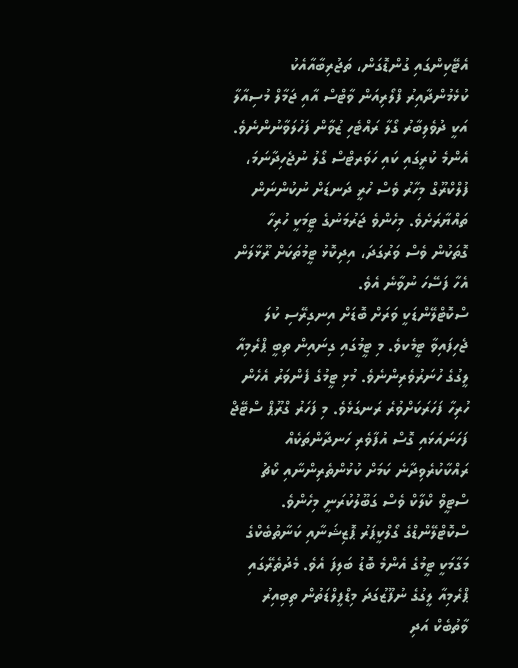އެޓޭކިންގައި ގުންޑޮގަން، ތަޖުރިބާއާއެކު ކުޅެމުންދާއިރު ފްލޯރިއަން ވާޓްސް އާއި ޖަމާލް މުސިއާލާ އަކީ ދުވެލިބާރު ގޯލާ ރައްޓެހި ޒުވާން ފަހުލަވާނުންނެވެ. އެންމެ ކުރީގައި ކައި ހަވަރޓްސް ގޯލު ނުޖެހިދާނަމަ، ފުލްކްރޫގް މިހާރު ވެސް ހުރީ ދަނޑަށް ނުކުންނަން ތައްޔާރަށެވެ. މިހެންވެ ޖަރުމަނުގެ ޓީމަކީ ހުރިހާ ގޮތަކުން ވެސް ވަރުގަދަ، އިދިކޮޅު ޓީމުތަކަށް ރޫޅާލަން އެހާ ފަސޭހަ ނުވާނެ އެވެ.
ސްކޮޓްލޭންޑަކީ ވަރަށް ބޮޑަށް އިނގިރޭސި ކުލަ ޖެހިފައިވާ ޓީމެކވެ. މި ޓީމުގައި ގިނައިން ތިބީ ޕްރެމިއާ ލީގުގެ ހުނަރުވެރިންނެވެ. މުޅި ޓީމުގެ ފެންވަރު އެހެން ހުރިހާ ފަހަރަކަށްވުރެ ރަނގަޅެވެ. މި ފަހަރު ގްރޫޕް ސްޓޭޖް ފަހަނައަޅައި ގޮސް އުފާވެރި ހަނދާންތަކެއް ރައްކާކުރެވިދާނެ ކަމަށް ކުޅުންތެރިންނާއި ކޯޗު ސްޓީވް ކްލާކް ވެސް ގަބޫލުކުރަނީ މިހެންވެ. ސްކޮޓްލޭންޑްގެ ގޯލްކީޕަރު ޕޮޒިޝަނާއި ކަނާތުބެކްގެ މަގާމަކީ ޓީމުގެ އެންމެ ބޮޑު ބަލިފަ އެވެ. މެދުތެރޭގައި ޕްރެމިއާ ލީގުގެ ނުފޫޒުގަދަ މިޑްފީލްޑަތުން ތިބިއިރު ވާތުބެކް އަދި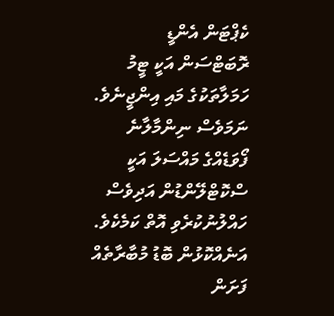ކެޕްޓަން އެންޑީ ރޮބަޓްސަން އަކީ ޓީމު ހަމަލާތަކުގެ މައި އިންޖީނެވެ. ނަމަވެސް ނިންމާލާނެ ފޯވަޑެއްގެ މައްސަލަ އަކީ ސްކޮޓްލޭންޑުން އަދިވެސް ހައްލުނުކުރެވި އޮތް ކަމެކެވެ.
އަނެއްކޮޅުން ބޮޑު މުބާރާތެއް ފަށަން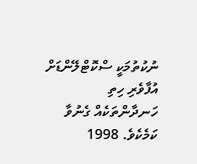ނުކުތުމަކީ ސްކޮޓްލޭންޑަށް އުފާވެރި ހިތި ހަނދާންތަކެއް ގެނުވާ ކަމެކެވެ. 1998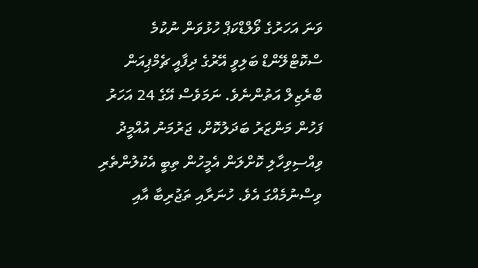ވަނަ އަހަރުގެ ވޯލްޑްކަޕް ހުޅުވަން ނުކުމެ ސްކޮޓްލޭންޑް ބަލިވީ އޭރުގެ ދިފާއީ ޗެމްޕިއަން ބްރެޒިލް އަތުންނެވެ. ނަމަވެސް އޭގެ 24 އަހަރު ފަހުން މަންޒަރު ބަދަލުކޮށް، ޖަރުމަނު އުއްމީދު ވިއްސިވިހާލި ކޮށްލަން އެމީހުން ތިބީ އެކުލުންތެރި ވިސްނުމެއްގަ އެވެ. ހުނަރާއި ތަޖުރިބާ އާއި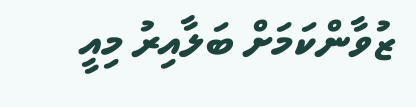ޒުވާންކަމަށް ބަލާއިރު މިއީ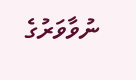ނުވާވަރުގެ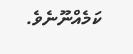ކަމެއްނޫނެވެ.